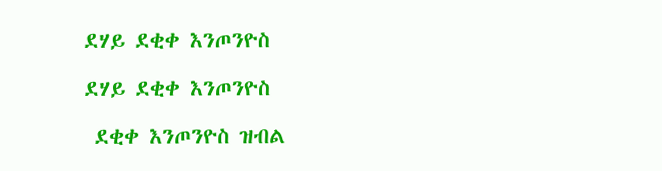ደሃይ ደቂቀ እንጦንዮስ

ደሃይ ደቂቀ እንጦንዮስ

 ደቂቀ እንጦንዮስ ዝብል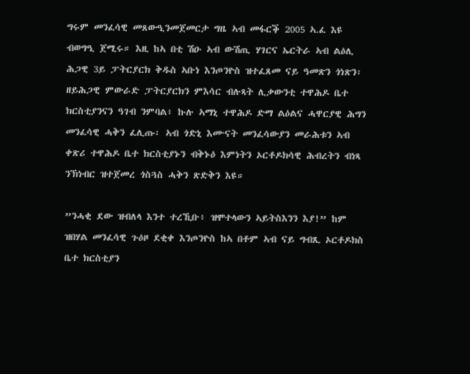ግሩም መንፈሳዊ መጸውዒንመጀመርታ ግዜ ኣብ መፋርቕ 2005 ኣ.ፈ እዩ ብወግዒ ጀሚሩ። እዚ ከኣ በቲ ሽዑ ኣብ ውሽጢ ሃገርና ኤርትራ ኣብ ልዕሊ ሕጋዊ 3ይ ፓትርያርክ ቅዱስ ኣቡነ እንጦንዮስ ዝተፈጸመ ናይ ዓመጽን ጎነጽን፡ ዘይሕጋዊ ምውራድ ፓትርያርክን ምእሳር ብሉጻት ሊቃውንቲ ተዋሕዶ ቤተ ክርስቲያንናን ዓገብ ንምባል፥ ኩሉ ኣማኒ ተዋሕዶ ድማ ልዕልና ሓዋርያዊ ሕግን መንፈሳዊ ሓቅን ፈሊጡ፡ ኣብ ጎድኒ እሙናት መንፈሳውያን መራሕቱን ኣብ ቀጽሪ ተዋሕዶ ቤተ ክርስቲያኑን ብቅኑዕ እምነትን ኦርቶዶክሳዊ ሕብረትን ብነጻ ንኽነብር ዝተጀመረ ጎስጓስ ሓቅን ጽድቅን እዩ።

”ንሓቂ ደው ዝብለላ እንተ ተረኺቡ፥ ዝሞተላውን ኣይትስእንን እያ!” ከም ዝበሃል መንፈሳዊ ጉዕዞ ደቂቀ እንጦንዮስ ከኣ በቶም ኣብ ናይ ግብጺ ኦርቶዶክስ ቤተ ክርስቲያን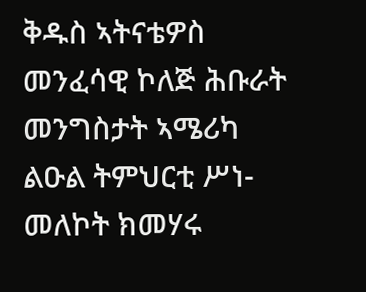ቅዱስ ኣትናቴዎስ መንፈሳዊ ኮለጅ ሕቡራት መንግስታት ኣሜሪካ ልዑል ትምህርቲ ሥነ-መለኮት ክመሃሩ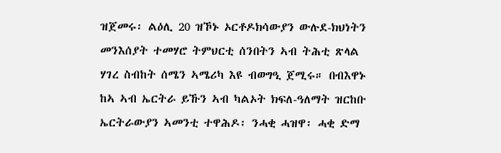ዝጀመሩ፡ ልዕሊ 20 ዝኾኑ ኦርቶዶክሳውያን ውሉደ-ክህነትን መንእሰያት ተመሃሮ ትምህርቲ ሰንበትን ኣብ ትሕቲ ጽላል ሃገረ ስብከት ሰሜን ኣሜሪካ እዩ ብወግዒ ጀሚሩ። በብእዋኑ ከኣ ኣብ ኤርትራ ይኹን ኣብ ካልኦት ክፍለ-ዓለማት ዝርከቡ ኤርትራውያን ኣመንቲ ተዋሕዶ፡ ንሓቂ ሓዝዋ፡ ሓቂ ድማ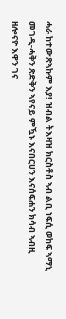ሓራ ከተውጽኣኩም እያ! ዝብል ትእዛዝ ክርስቶስ ኣብ ልቢ ነፍሲ ወከፍ ኣማኒ መገዲ-ሓቅን ጽድቅን ኣየናይ ምዃኑ እናበርሀን እናሰፍሐን ክሳብ ኣብዚ ዘሎናዮ እዋን ገና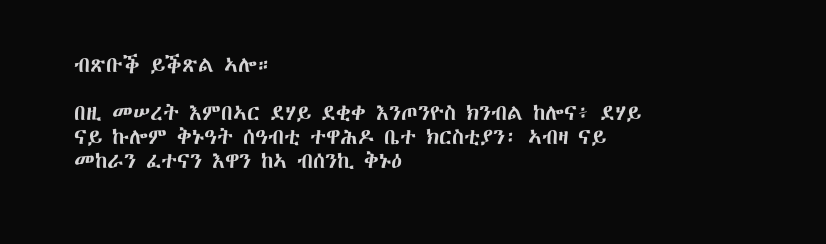ብጽቡቕ ይቕጽል ኣሎ።

በዚ መሠረት እምበኣር ደሃይ ደቂቀ እንጦንዮስ ክንብል ከሎና፥ ደሃይ ናይ ኩሎም ቅኑዓት ሰዓብቲ ተዋሕዶ ቤተ ክርስቲያን፡ ኣብዛ ናይ መከራን ፈተናን እዋን ከኣ ብሰንኪ ቅኑዕ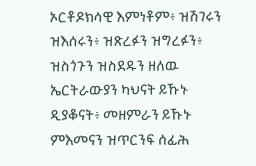ኦርቶዶክሳዊ እምነቶም፥ ዝሽገሩን ዝእሰሩን፥ ዝጽረፉን ዝግረፉን፥ ዝስጎጉን ዝስደዱን ዘለዉ ኤርትራውያን ካህናት ይኹኑ ዲያቆናት፥ መዘምራን ይኹኑ ምእመናን ዝጥርንፍ ሰፊሕ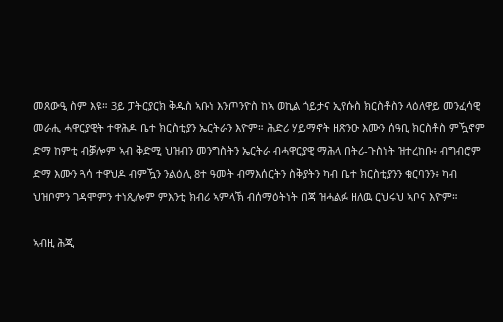መጸውዒ ስም እዩ። 3ይ ፓትርያርክ ቅዱስ ኣቡነ እንጦንዮስ ከኣ ወኪል ጎይታና ኢየሱስ ክርስቶስን ላዕለዋይ መንፈሳዊ መራሒ ሓዋርያዊት ተዋሕዶ ቤተ ክርስቲያን ኤርትራን እዮም። ሕድሪ ሃይማኖት ዘጽንዑ እሙን ሰዓቢ ክርስቶስ ምዃኖም ድማ ከምቲ ብቓሎም ኣብ ቅድሚ ህዝብን መንግስትን ኤርትራ ብሓዋርያዊ ማሕላ በትሪ-ጉስነት ዝተረከቡ፥ ብግብሮም ድማ እሙን ጓሳ ተዋህዶ ብምዃን ንልዕሊ 8ተ ዓመት ብማእሰርትን ስቅያትን ካብ ቤተ ክርስቲያንን ቁርባንን፥ ካብ ህዝቦምን ገዳሞምን ተነጺሎም ምእንቲ ክብሪ ኣምላኽ ብሰማዕትነት በጃ ዝሓልፉ ዘለዉ ርህሩህ ኣቦና እዮም።

ኣብዚ ሕጂ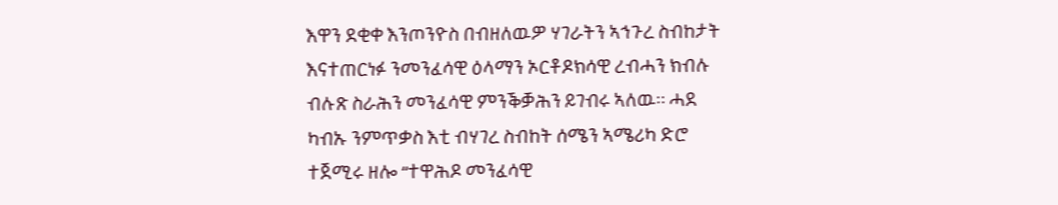እዋን ደቂቀ እንጦንዮስ በብዘለዉዎ ሃገራትን ኣኅጉረ ስብከታት እናተጠርነፉ ንመንፈሳዊ ዕላማን ኦርቶዶክሳዊ ረብሓን ክብሉ ብሉጽ ስራሕን መንፈሳዊ ምንቕቓሕን ይገብሩ ኣለዉ። ሓደ ካብኡ ንምጥቃስ እቲ ብሃገረ ስብከት ሰሜን ኣሜሪካ ድሮ ተጀሚሩ ዘሎ “ተዋሕዶ መንፈሳዊ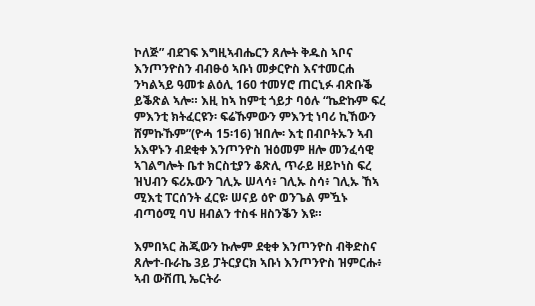ኮለጅ” ብደገፍ እግዚኣብሔርን ጸሎት ቅዱስ ኣቦና እንጦንዮስን ብብፁዕ ኣቡነ መቃርዮስ እናተመርሐ ንካልኣይ ዓመቱ ልዕሊ 160 ተመሃሮ ጠርኒፉ ብጽቡቕ ይቕጽል ኣሎ። እዚ ከኣ ከምቲ ጎይታ ባዕሉ “ኬድኩም ፍረ ምእንቲ ክትፈርዩን፡ ፍሬኹምውን ምእንቲ ነባሪ ኪኸውን ሸምኩኹም”(ዮሓ 15፡16) ዝበሎ፡ እቲ በብቦትኡን ኣብ አእዋኑን ብደቂቀ እንጦንዮስ ዝዕመም ዘሎ መንፈሳዊ ኣገልግሎት ቤተ ክርስቲያን ቆጽሊ ጥራይ ዘይኮነስ ፍረ ዝህብን ፍሪኡውን ገሊኡ ሠላሳ፥ ገሊኡ ስሳ፥ ገሊኡ ኸኣ ሚእቲ ፐርሰንት ፈርዩ፡ ሠናይ ዕዮ ወንጌል ምዃኑ ብጣዕሚ ባህ ዘብልን ተስፋ ዘስንቕን እዩ።

እምበኣር ሕጂውን ኩሎም ደቂቀ እንጦንዮስ ብቅድስና ጸሎተ-ቡራኬ 3ይ ፓትርያርክ ኣቡነ እንጦንዮስ ዝምርሑ፥ ኣብ ውሽጢ ኤርትራ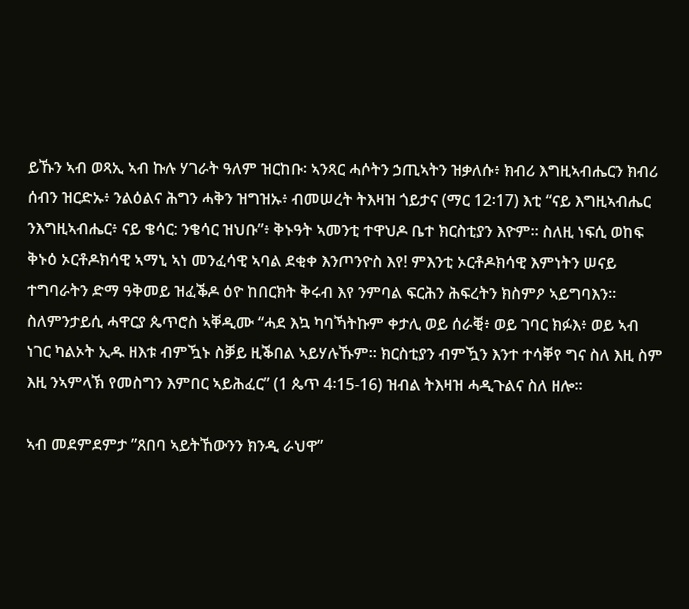ይኹን ኣብ ወጻኢ ኣብ ኩሉ ሃገራት ዓለም ዝርከቡ፡ ኣንጻር ሓሶትን ኃጢኣትን ዝቃለሱ፥ ክብሪ እግዚኣብሔርን ክብሪ ሰብን ዝርድኡ፥ ንልዕልና ሕግን ሓቅን ዝግዝኡ፥ ብመሠረት ትእዛዝ ጎይታና (ማር 12፡17) እቲ “ናይ እግዚኣብሔር ንእግዚኣብሔር፥ ናይ ቄሳር: ንቄሳር ዝህቡ”፥ ቅኑዓት ኣመንቲ ተዋህዶ ቤተ ክርስቲያን እዮም። ስለዚ ነፍሲ ወከፍ ቅኑዕ ኦርቶዶክሳዊ ኣማኒ ኣነ መንፈሳዊ ኣባል ደቂቀ እንጦንዮስ እየ! ምእንቲ ኦርቶዶክሳዊ እምነትን ሠናይ ተግባራትን ድማ ዓቅመይ ዝፈቕዶ ዕዮ ከበርክት ቅሩብ እየ ንምባል ፍርሕን ሕፍረትን ክስምዖ ኣይግባእን። ስለምንታይሲ ሓዋርያ ጴጥሮስ ኣቐዲሙ “ሓደ እኳ ካባኻትኩም ቀታሊ ወይ ሰራቒ፥ ወይ ገባር ክፉእ፥ ወይ ኣብ ነገር ካልኦት ኢዱ ዘእቱ ብምዃኑ ስቓይ ዚቕበል ኣይሃሉኹም። ክርስቲያን ብምዃን እንተ ተሳቐየ ግና ስለ እዚ ስም እዚ ንኣምላኽ የመስግን እምበር ኣይሕፈር” (1 ጴጥ 4፡15-16) ዝብል ትእዛዝ ሓዲጉልና ስለ ዘሎ።

ኣብ መደምደምታ ”ጸበባ ኣይትኸውንን ክንዲ ራህዋ”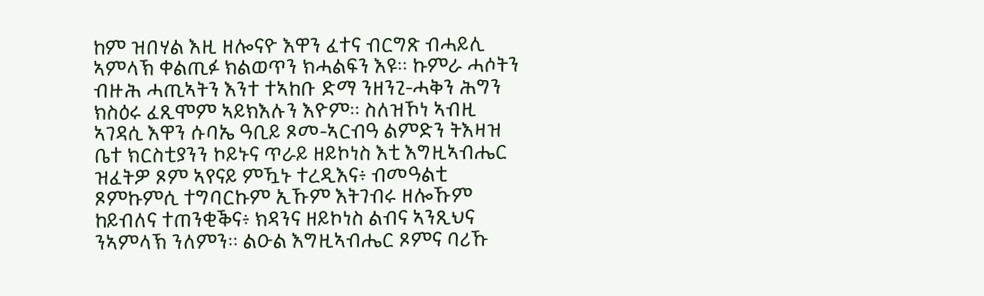ከም ዝበሃል እዚ ዘሎናዮ እዋን ፈተና ብርግጽ ብሓይሊ ኣምላኽ ቀልጢፉ ክልወጥን ክሓልፍን እዩ። ኩምራ ሓሶትን ብዙሕ ሓጢኣትን እንተ ተኣከቡ ድማ ንዘንጊ-ሓቅን ሕግን ክስዕሩ ፈጺሞም ኣይክእሉን እዮም። ስለዝኾነ ኣብዚ ኣገዳሲ እዋን ሱባኤ ዓቢይ ጾመ-ኣርብዓ ልምድን ትእዛዝ ቤተ ክርስቲያንን ኮይኑና ጥራይ ዘይኮነስ እቲ እግዚኣብሔር ዝፈትዎ ጾም ኣየናይ ምዃኑ ተረዲእና፥ ብመዓልቲ ጾምኩምሲ ተግባርኩም ኢኹም እትገብሩ ዘሎኹም ከይብለና ተጠንቂቕና፥ ክዳንና ዘይኮነስ ልብና ኣንጺህና ንኣምላኽ ንለምን። ልዑል እግዚኣብሔር ጾምና ባሪኹ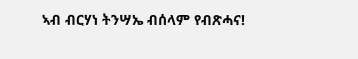ኣብ ብርሃነ ትንሣኤ ብሰላም የብጽሓና!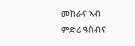መከራና ኣብ ምድሪ ዓስብና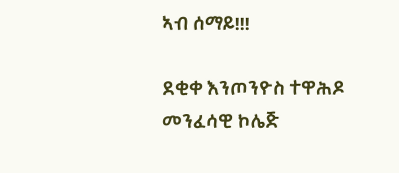ኣብ ሰማይ!!!

ደቂቀ እንጦንዮስ ተዋሕዶ መንፈሳዊ ኮሌጅ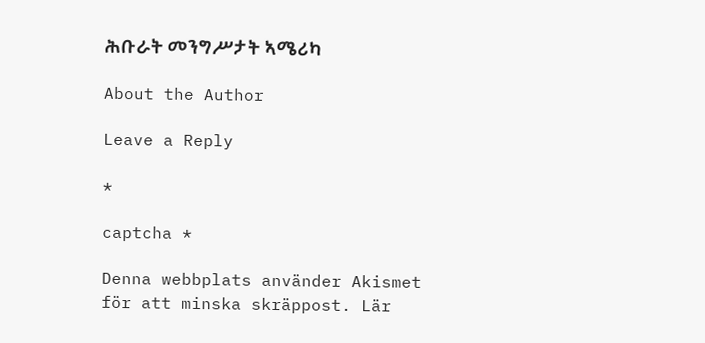ሕቡራት መንግሥታት ኣሜሪካ

About the Author

Leave a Reply

*

captcha *

Denna webbplats använder Akismet för att minska skräppost. Lär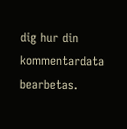dig hur din kommentardata bearbetas.